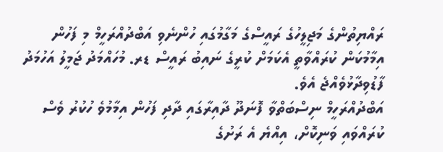ރައްޔިތުންގެ މަޖިލީހުގެ ރައީސްގެ މަގާމުގައި ހުންނެވި އަބްދުއްރަހީމް މި ފަހުން އިމާމުކަން ކުރައްވާތީ އެކަމަށް ކުރީގެ ނައިބު ރައީސް ޑރ. މުހައްމަދު ޖަމީލު އަހުމަދު ފާޑުވިދާޅުވެއްޖެ އެވެ.
އަބްދުއްރަހީމް ނިސްބަތްވާ ފޮނަދޫ ދާއިރާގައި ދާދި ފަހުން އިމާމުވެ ހުކުރު ވެސް ކުރައްވައި ވަނިކޮށް، އިއްޔެ އެ ރަށުގެ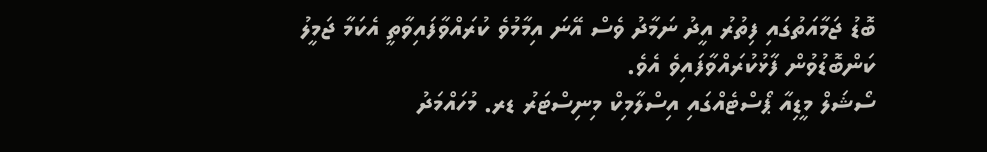ބޮޑު ޖަމާއަތުގައި ފިތުރު އީދު ނަމާދު ވެސް އޭނަ އިމާމުވެ ކުރައްވާފައިވާތީ އެކަމާ ޖަމީލު ކަންބޮޑުވުން ފާޅުކުރައްވާފައިވެ އެވެ.
ސޯޝަލް މީޑިއާ ޕޯސްޓެއްގައި އިސްލާމިކް މިނިސްޓަރު ޑރ. މުހައްމަދު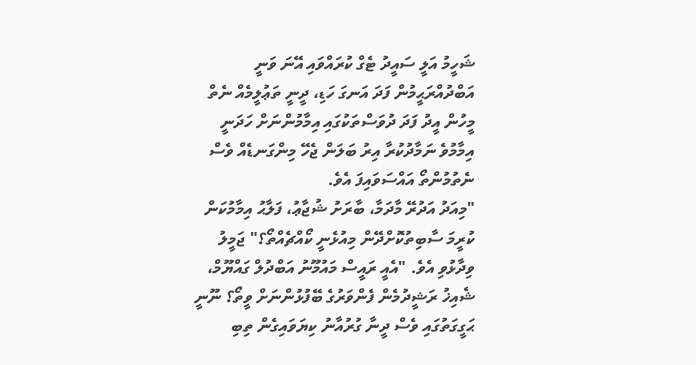ޝަހީމު އަލީ ސައީދު ޓެގް ކުރައްވައި އޭނަ ވަނީ އަބްދުއްރަޙީމުން ފަދަ އަނގަ ހަޑި، ދީނީ ތަޢުލީމެއް ނެތް މީހުން އީދު ފަދަ ދުވަސްތަކުގައި އިމާމުންނަށް ހަދަނީ އިމާމުވެ ނަމާދުކުރާ އިރު ބަލަން ޖެހޭ މިންގަނޑެއް ވެސް ނެތުމުންތޯ އައްސަވައިފަ އެވެ.
"މިއަދު އަދުރޭ މާދަމާ، ބާރަށު ޝުޖާޢު، ފަލާޙު އިމާމުކަން ކުރީމަ ސާބިތުކޮށްދޭން މިއުޅެނީ ކޯއްޗެއްތޯ؟" ޖަމީލު ވިދާޅުވި އެވެ. "އެއީ ރައީސް މައުމޫނު އަބްދުލް ގައްޔޫމް، ޝެއިޚު ރަޝީދުމެން ފެންވަރުގެ ބޭފުޅުންނަށް ވީތޯ؟ ނޫނީ ޙަގީގަތުގައި ވެސް ދީނާ ގުރުއާނު ކިޔަވައިގެން ތިބި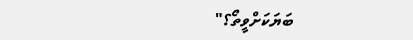ބަޔަކަށްވީތޯ؟"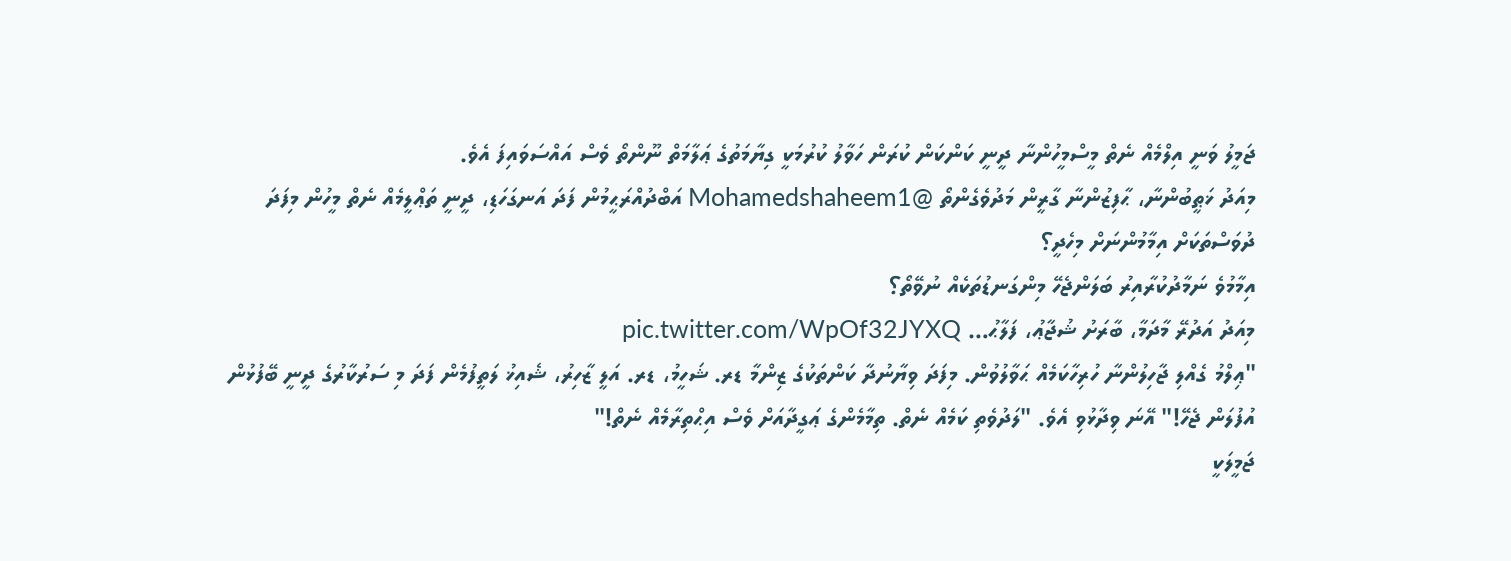ޖަމީލު ވަނީ އިލްމެއް ނެތް މީސްމީހުންނާ ދީނީ ކަންކަން ކުރަން ހަވާލު ކުރުމަކީ ގިޔާމަތުގެ ޢަލާމަތް ނޫންތޯ ވެސް އައްސަވައިފަ އެވެ.
މިއަދު ޚަޠީބުންނާ، ޙާފިޒުންނާ ގާރީން މަދުވެގެންތޯ @Mohamedshaheem1 އަބްދުއްރަޙީމުން ފަދަ އަނގަހަޑި، ދީނީ ތަޢްލީމެއް ނެތް މީހުން މިފަދަ ދުވަސްތަކަށް އިމާމުންނަށް މިހެދީ؟
އިމާމުވެ ނަމާދުކުރާއިރު ބަލަންޖެހޭ މިންގަނޑުތަކެއް ނުވޭތޯ؟
މިއަދު އަދުރޭ މާދަމާ، ބާރަށު ޝުޖާޢު، ފަލާޙު… pic.twitter.com/WpOf32JYXQ
"ޢިލްމު ގެއްލި ޖާހިލުންނާ ހުރިހާކަމެއް ޙަވާލުވުން. މިފަދަ ވިޔާނުދާ ކަންތަކުގެ ޒިންމާ ޑރ. ޝަހީމު، ޑރ. އަލީ ޒާހިރު، ޝެއިޚު ލަތީފުމެން ފަދަ މި ސަރުކާރުގެ ދީނީ ބޭފުޅުން އުފުލަން ޖެހޭ!" އޭނަ ވިދާޅުވި އެވެ. "ލަދުވެތި ކަމެއް ނެތް. ތިމާމެންގެ ޢަގީދާއަށް ވެސް އިޙްތިރާމެއް ނެތް!"
ޖަމީލަކީ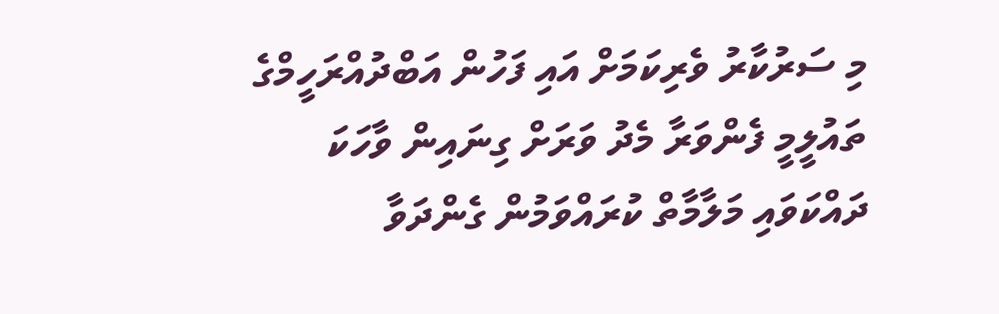މި ސަރުކާރު ވެރިކަމަށް އައި ފަހުން އަބްދުއްރަހީމްގެ ތައުލީމީ ފެންވަރާ މެދު ވަރަށް ގިނައިން ވާހަކަ ދައްކަވައި މަލާމާތް ކުރައްވަމުން ގެންދަވާ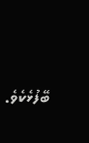ބޭފުޅެކެވެ.